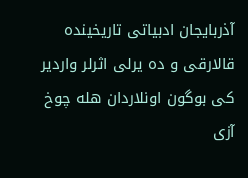آذربایجان ادبیاتی تاریخینده قالارقی و ده یرلی اثرلر واردیر کی بوگون اونلاردان هله چوخ آزی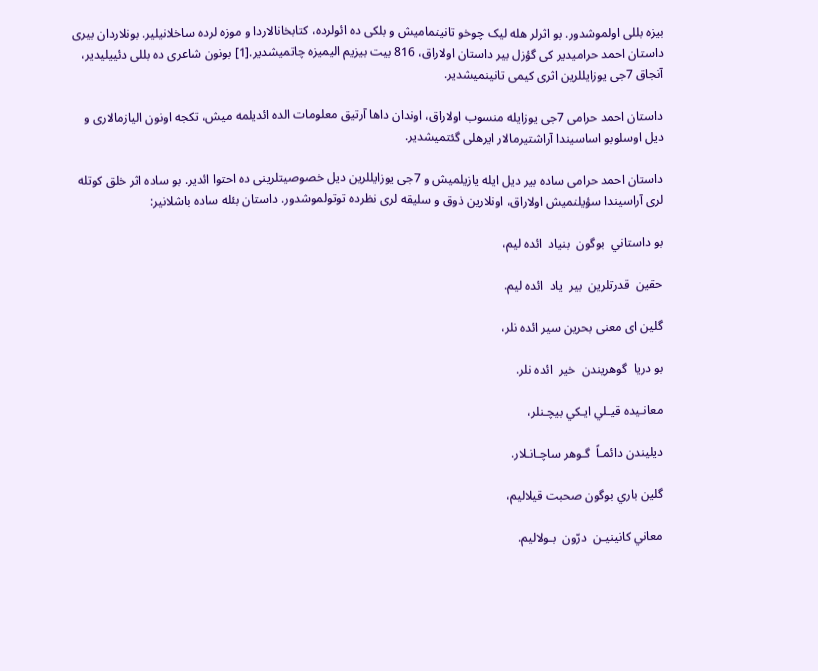بیزه بللی اولموشدور. بو اثرلر هله لیک چوخو تانینمامیش و بلکی ده ائولرده، کتابخانالاردا و موزه لرده ساخلانیلیر. بونلاردان بیری داستان احمد حرامیدیر کی گؤزل بیر داستان اولاراق، 816 بیت بیزیم الیمیزه چاتمیشدیر.[1] بونون شاعری ده بللی دئییلیدیر، آنجاق 7جی یوزایللرین اثری کیمی تانینمیشدیر.

داستان احمد حرامی 7جی یوزایله منسوب اولاراق، اوندان داها آرتیق معلومات الده ائدیلمه میش، تکجه اونون الیازمالاری و دیل اوسلوبو اساسیندا آراشتیرمالار ایرهلی گئتمیشدیر.

داستان احمد حرامی ساده بیر دیل ایله یازیلمیش و 7جی یوزایللرین دیل خصوصیتلرینی ده احتوا ائدیر. بو ساده اثر خلق کوتله لری آراسیندا سؤیلنمیش اولاراق، اونلارین ذوق و سلیقه لری نظرده توتولموشدور. داستان بئله ساده باشلانیر:

بو داستاني  بوگون  بنياد  ائده ليم،

حقين  قدرتلرين  بير  ياد  ائده ليم.

گلین ای معنی بحرین سیر ائده نلر،

بو دريا  گوهريندن  خير  ائده نلر.

معانـيده قيـلي ايـكي بيچـنلر،

ديليندن دائمـاً  گـوهر ساچـانـلار.

گلين باري بوگون صحبت قيلاليم،

معاني كانينيـن  درّون  بـولاليم.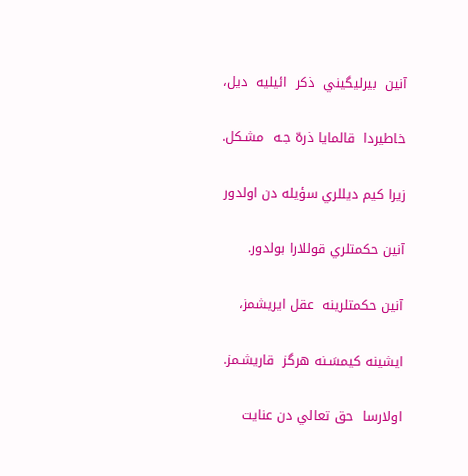آنين  بيرليگيني  ذكر  ائيليه  ديل،

خاطيردا  قالمايا ذرهّ جـه  مشـكل.

زيرا كيم ديللري سؤيله دن اولدور

آنين حكمتلري قوللارا بولدور.

آنين حكمتلرينه  عقل ايريشمز،

ايشينه كيمسَـنه هرگز  قاريشـمز.

اولارسا  حق تعالي دن عنايت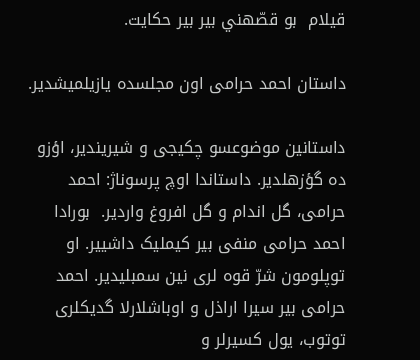قيلام  بو قصّهني بير بير حكايت.

داستان احمد حرامی اون مجلسده یازیلمیشدیر.

داستانین موضوعسو چکیجی و شیریندیر، اؤزو ده گؤزهلدیر. داستاندا اوچ پرسوناژ: احمد حرامی، گل اندام و گل افروغ واردیر.  بورادا احمد حرامی منفی بیر کیملیک داشییر. او توپلومون شرّ قوه لری نین سمبلیدیر. احمد حرامی بیر سیرا اراذل و اوباشلارلا گدیکلری توتوب، یول کسیرلر و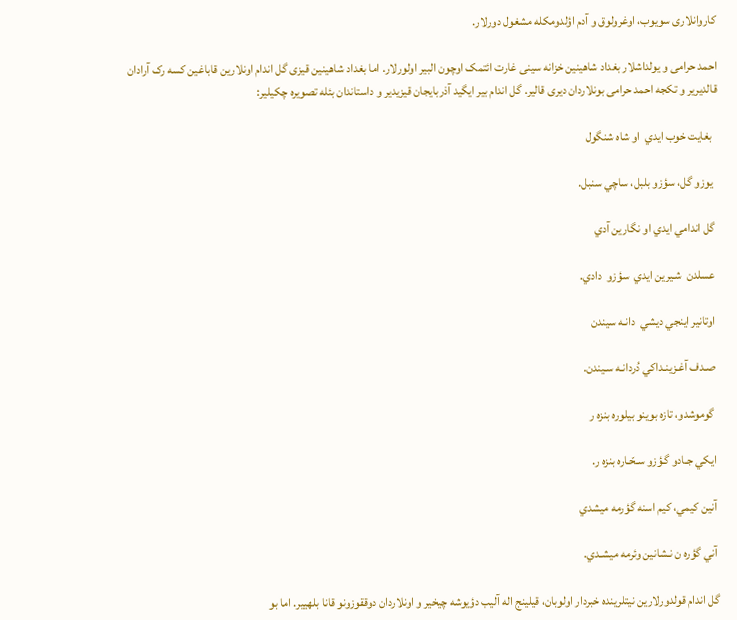کاروانلاری سویوب، اوغرولوق و آدم اؤلدومکله مشغول دورلار.

احمد حرامی و یولداشلار بغداد شاهینین خزانه سینی غارت ائتمک اوچون البیر اولورلار. اما بغداد شاهینین قیزی گل اندام اونلارین قاباغین کسه رک آرادان قالدیریر و تکجه احمد حرامی بونلاردان دیری قالیر. گل اندام بیر ایگید آذربایجان قیزیدیر و داستاندان بئله تصویره چکیلیر:

  بغايت خوب ايدي  او شاه شنگول

  يوزو گل، سؤزو بلبل، ساچي سنبل.

 گل اندامي ايدي او نگارين آدي

 عسلدن  شـيرين ايدي  سؤزو  دادي.

 اوتانير اينجي ديشي  دانـه سيندن

 صـدف آغـزينـداكي دُردانـه سـيندن.

  گوموشدو، تازه بوينو بيلوره بنزه ر

 ايكي جـادو گـؤزو سـحّـاره بنزه ر.

 آنين كيمي، كيم اسنه گؤرمه ميشدي

 آني گؤره ن نـشانين وئرمه ميشـدي.

گل اندام قولدورلارین نیتلرینده خبردار اولوبان، قیلینج اله آلیب دؤیوشه چیخیر و اونلاردان دوققوزونو قانا بلهییر. اما بو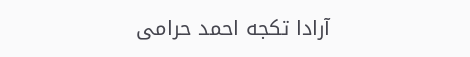آرادا تکجه احمد حرامی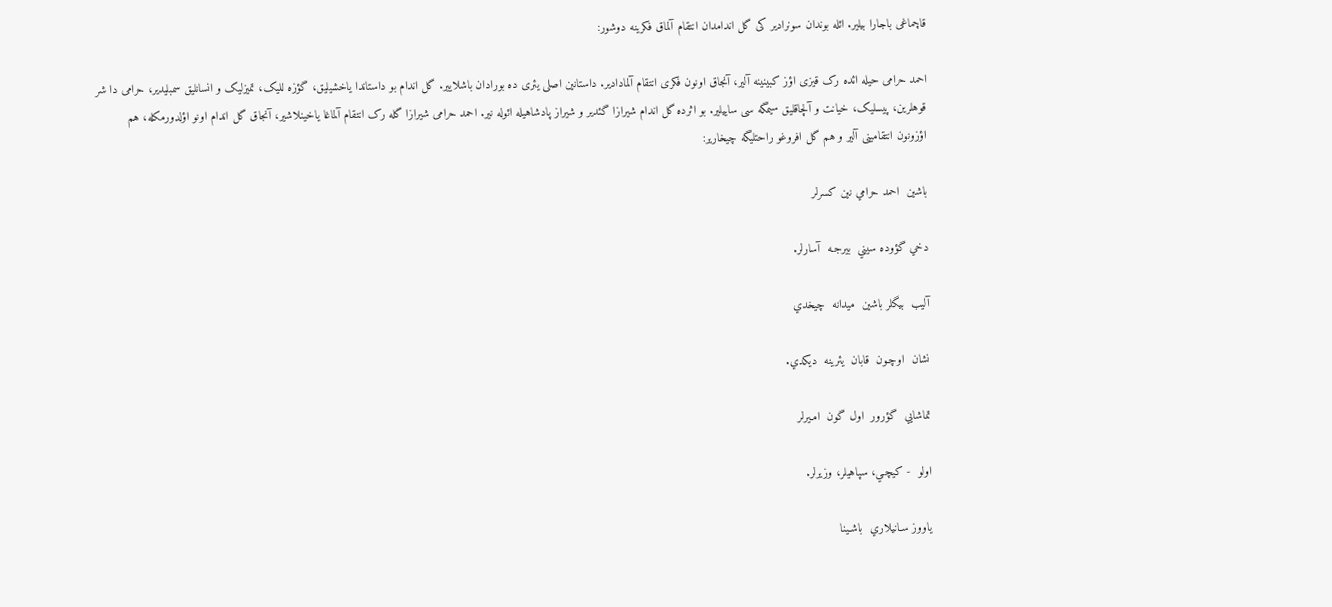قاچماغی باجارا بیلیر. ائله بوندان سونرادیر کی گل اندامدان انتقام آلماق فکرینه دوشور:

احمد حرامی حیله ائده رک قیزی اؤز کبینینه آلیر، آنجاق اونون فکری انتقام آلمادادیر. داستانین اصلی یئری ده بورادان باشلاییر. گل اندام بو داستاندا یاخشیلیق، گؤزه للیک، تمیزلیک و انسانلیق سمبلیدیر، حرامی دا شر قوهلرین، پیسلیک، خیانت و آلچاقلیق سیمگه سی ساییلیر. بو اثرده گل اندام شیرازا گئدیر و شیراز پادشاهیله ائوله نیر. احمد حرامی شیرازا گله رک انتقام آلماغا یاخینلاشیر، آنجاق گل اندام اونو اؤلدورمکله، هم اؤزونون انتقامینی آلیر و هم گل افروغو راحتلیگه چیخاریر:

باشين  احمد حرامي نين كسرلر

دخي گؤوده سيني  بيرجـه  آسارلر.

آليب  بيگلر باشين  ميدانه  چيخدي

نشان  اوچـون  قابان  يئرينه  ديكدي.

تماشايي  گؤرور  اول گون  امـيرلر

اولو  - کیچـي، سپاهيلر، وزيرلر.

ياووز سـانيلاري  باشـينا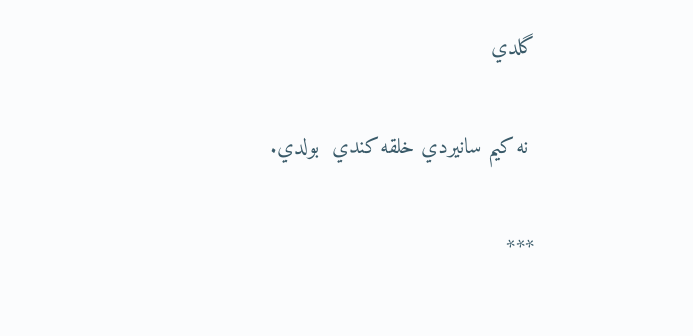گلدي

 نه كيم سانيردي خلقه كندي  بولدي.

***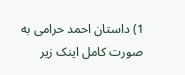1) داستان احمد حرامی به صورت کامل اینک زیر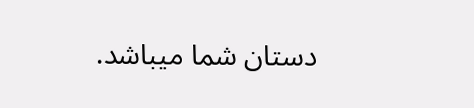دستان شما میباشد.